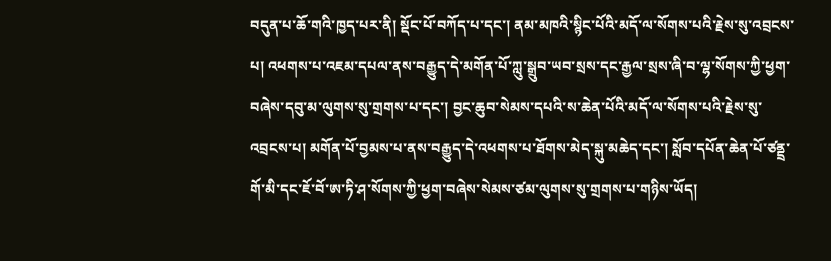བདུན་པ་ཆོ་གའི་ཁྱད་པར་ནི། སྡོང་པོ་བཀོད་པ་དང་། ནམ་མཁའི་སྙིང་པོའི་མདོ་ལ་སོགས་པའི་རྗེས་སུ་འབྲངས་པ། འཕགས་པ་འཇམ་དཔལ་ནས་བརྒྱུད་དེ་མགོན་པོ་ཀླུ་སྒྲུབ་ཡབ་སྲས་དང་རྒྱལ་སྲས་ཞི་བ་ལྷ་སོགས་ཀྱི་ཕྱག་བཞེས་དབུ་མ་ལུགས་སུ་གྲགས་པ་དང་། བྱང་ཆུབ་སེམས་དཔའི་ས་ཆེན་པོའི་མདོ་ལ་སོགས་པའི་རྗེས་སུ་འབྲངས་པ། མགོན་པོ་བྱམས་པ་ནས་བརྒྱུད་དེ་འཕགས་པ་ཐོགས་མེད་སྐུ་མཆེད་དང་། སློབ་དཔོན་ཆེན་པོ་ཙནྡྲ་གོ་མི་དང་ཇོ་བོ་ཨ་ཏི་ཤ་སོགས་ཀྱི་ཕྱག་བཞེས་སེམས་ཙམ་ལུགས་སུ་གྲགས་པ་གཉིས་ཡོད།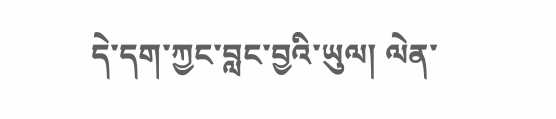དེ་དག་ཀྱང་བླང་བྱའི་ཡུལ། ལེན་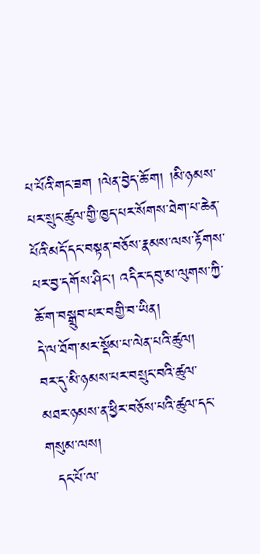པ་པོའི་གང་ཟག །ལེན་བྱེད་ཆོ་ག། །མི་ཉམས་པར་སྲུང་ཚུལ་གྱི་ཁྱད་པར་སོགས་ཐེག་པ་ཆེན་པོའི་མདོ་དང་བསྟན་བཅོས་རྣམས་ལས་རྟོགས་པར་བྱ་དགོས་ཤིང་། འདིར་དབུ་མ་ལུགས་ཀྱི་ཆོ་ག་བསྒྲུབ་པར་བགྱི་བ་ཡིན།
དེ་ལ་ཐོག་མར་སྡོམ་པ་ལེན་པའི་ཚུལ།
བར་དུ་མི་ཉམས་པར་བསྲུང་བའི་ཚུལ་
མཐར་ཉམས་ན་ཕྱིར་བཅོས་པའི་ཚུལ་དང་གསུམ་ལས།
  དང་པོ་ལ་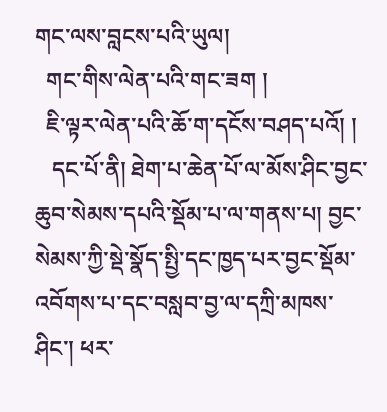གང་ལས་བླངས་པའི་ཡུལ།
  གང་གིས་ལེན་པའི་གང་ཟག །
  ཇི་ལྟར་ལེན་པའི་ཆོ་ག་དངོས་བཤད་པའོ། །
   དང་པོ་ནི། ཐེག་པ་ཆེན་པོ་ལ་མོས་ཤིང་བྱང་ཆུབ་སེམས་དཔའི་སྡོམ་པ་ལ་གནས་པ། བྱང་སེམས་ཀྱི་སྡེ་སྣོད་སྤྱི་དང་ཁྱད་པར་བྱང་སྡོམ་འབོགས་པ་དང་བསླབ་བྱ་ལ་དཀྲི་མཁས་ཤིང་། ཕར་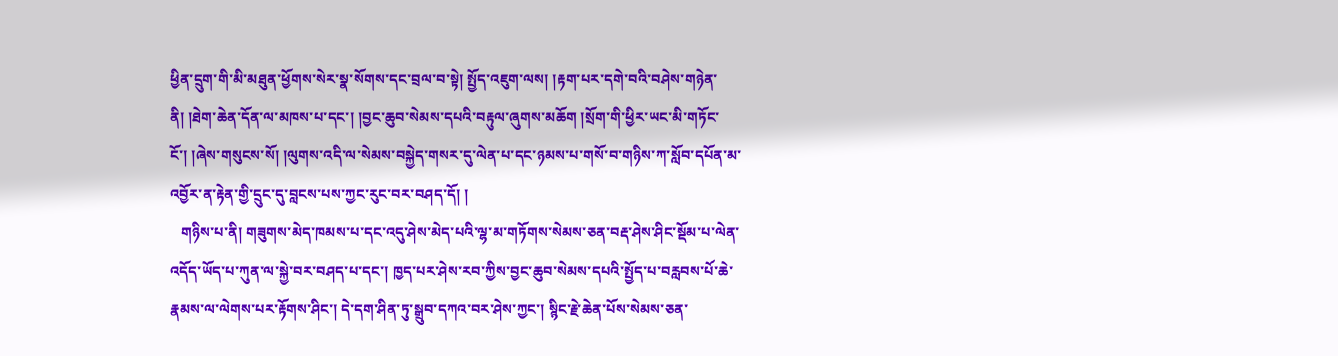ཕྱིན་དྲུག་གི་མི་མཐུན་ཕྱོགས་སེར་སྣ་སོགས་དང་བྲལ་བ་སྟེ། སྤྱོད་འཇུག་ལས། །རྟག་པར་དགེ་བའི་བཤེས་གཉེན་ནི། །ཐེག་ཆེན་དོན་ལ་མཁས་པ་དང་། །བྱང་ཆུབ་སེམས་དཔའི་བརྟུལ་ཞུགས་མཆོག །སྲོག་གི་ཕྱིར་ཡང་མི་གཏོང་ངོ་། །ཞེས་གསུངས་སོ། །ལུགས་འདི་ལ་སེམས་བསྐྱེད་གསར་དུ་ལེན་པ་དང་ཉམས་པ་གསོ་བ་གཉིས་ཀ་སློབ་དཔོན་མ་འབྱོར་ན་རྟེན་གྱི་དྲུང་དུ་བླངས་པས་ཀྱང་རུང་བར་བཤད་དོ། །
   གཉིས་པ་ནི། གཟུགས་མེད་ཁམས་པ་དང་འདུ་ཤེས་མེད་པའི་ལྷ་མ་གཏོགས་སེམས་ཅན་བརྡ་ཤེས་ཤིང་སྡོམ་པ་ལེན་འདོད་ཡོད་པ་ཀུན་ལ་སྐྱེ་བར་བཤད་པ་དང་། ཁྱད་པར་ཤེས་རབ་ཀྱིས་བྱང་ཆུབ་སེམས་དཔའི་སྤྱོད་པ་བརླབས་པོ་ཆེ་རྣམས་ལ་ལེགས་པར་རྟོགས་ཤིང་། དེ་དག་ཤིན་ཏུ་སྒྲུབ་དཀའ་བར་ཤེས་ཀྱང་། སྙིང་རྗེ་ཆེན་པོས་སེམས་ཅན་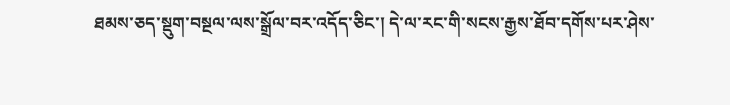ཐམས་ཅད་སྡུག་བསྔལ་ལས་སྒྲོལ་བར་འདོད་ཅིང་། དེ་ལ་རང་གི་སངས་རྒྱས་ཐོབ་དགོས་པར་ཤེས་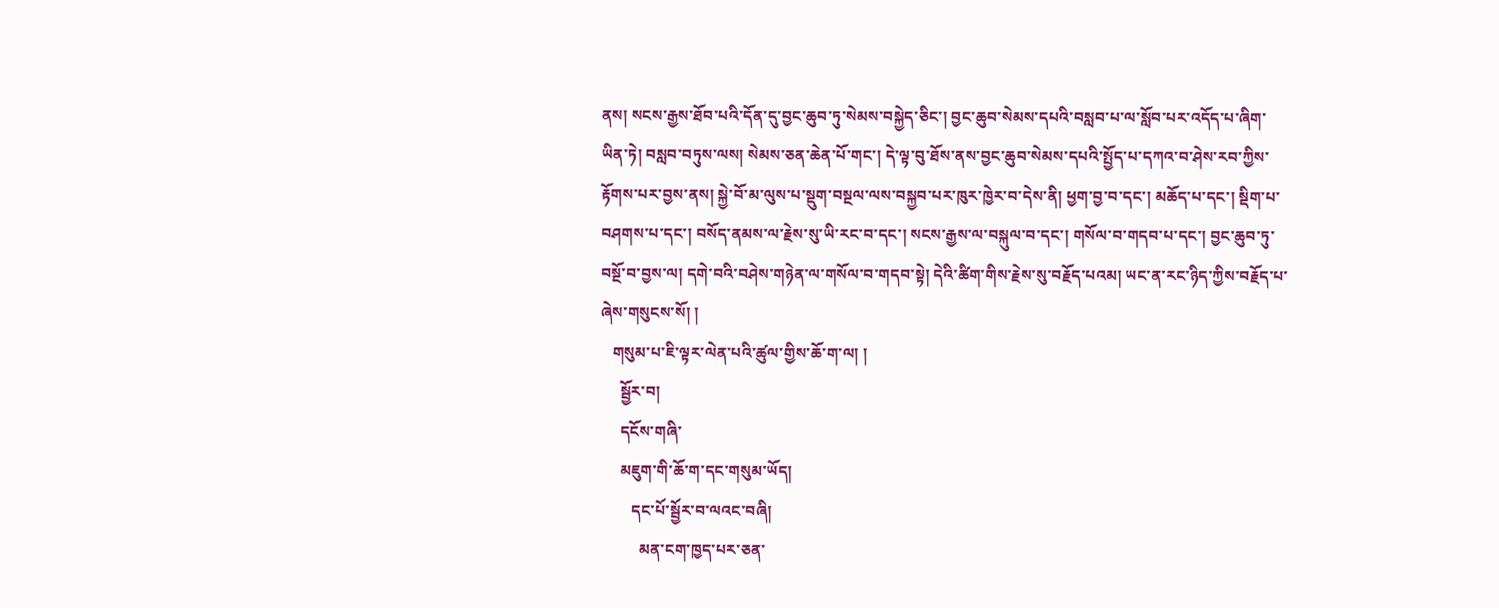ནས། སངས་རྒྱས་ཐོབ་པའི་དོན་དུ་བྱང་ཆུབ་ཏུ་སེམས་བསྐྱེད་ཅིང་། བྱང་ཆུབ་སེམས་དཔའི་བསླབ་པ་ལ་སློབ་པར་འདོད་པ་ཞིག་ཡིན་ཏེ། བསླབ་བཏུས་ལས། སེམས་ཅན་ཆེན་པོ་གང་། དེ་ལྟ་བུ་ཐོས་ནས་བྱང་ཆུབ་སེམས་དཔའི་སྤྱོད་པ་དཀའ་བ་ཤེས་རབ་ཀྱིས་རྟོགས་པར་བྱས་ནས། སྐྱེ་བོ་མ་ལུས་པ་སྡུག་བསྔལ་ལས་བསྐྱབ་པར་ཁུར་ཁྱེར་བ་དེས་ནི། ཕྱག་བྱ་བ་དང་། མཆོད་པ་དང་། སྡིག་པ་བཤགས་པ་དང་། བསོད་ནམས་ལ་རྗེས་སུ་ཡི་རང་བ་དང་། སངས་རྒྱས་ལ་བསྐུལ་བ་དང་། གསོལ་བ་གདབ་པ་དང་། བྱང་ཆུབ་ཏུ་བསྔོ་བ་བྱས་ལ། དགེ་བའི་བཤེས་གཉེན་ལ་གསོལ་བ་གདབ་སྟེ། དེའི་ཚིག་གིས་རྗེས་སུ་བརྗོད་པའམ། ཡང་ན་རང་ཉིད་ཀྱིས་བརྗོད་པ་ཞེས་གསུངས་སོ། །
   གསུམ་པ་ཇི་ལྟར་ལེན་པའི་ཚུལ་གྱིས་ཆོ་ག་ལ། །
     སྦྱོར་བ།
     དངོས་གཞི་
     མཇུག་གི་ཆོ་ག་དང་གསུམ་ཡོད།
        དང་པོ་སྦྱོར་བ་ལའང་བཞི།
          མན་ངག་ཁྱད་པར་ཅན་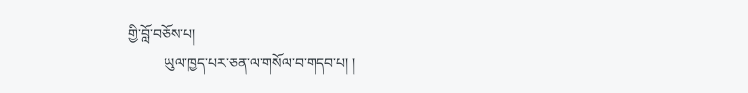གྱི་བློ་བཅོས་པ།
          ཡུལ་ཁྱད་པར་ཅན་ལ་གསོལ་བ་གདབ་པ། །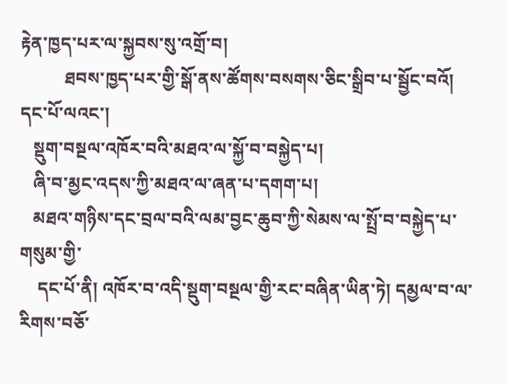རྟེན་ཁྱད་པར་ལ་སྐྱབས་སུ་འགྲོ་བ།
          ཐབས་ཁྱད་པར་གྱི་སྒོ་ནས་ཚོགས་བསགས་ཅིང་སྒྲིབ་པ་སྦྱོང་བའོ།
དང་པོ་ལའང་།
   སྡུག་བསྔལ་འཁོར་བའི་མཐའ་ལ་སྐྱོ་བ་བསྐྱེད་པ།
   ཞི་བ་མྱང་འདས་ཀྱི་མཐའ་ལ་ཞན་པ་དགག་པ།
   མཐའ་གཉིས་དང་བྲལ་བའི་ལམ་བྱང་ཆུབ་ཀྱི་སེམས་ལ་སྤྲོ་བ་བསྐྱེད་པ་གསུམ་གྱི་
    དང་པོ་ནི། འཁོར་བ་འདི་སྡུག་བསྔལ་གྱི་རང་བཞིན་ཡིན་ཏེ། དམྱལ་བ་ལ་རིགས་བཅོ་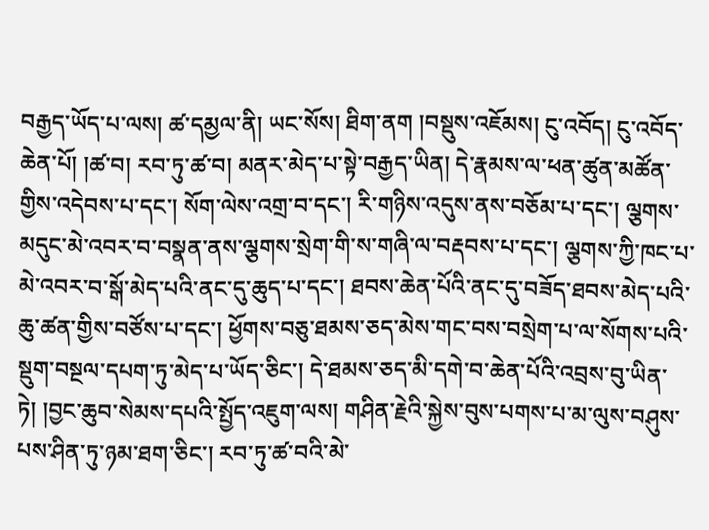བརྒྱད་ཡོད་པ་ལས། ཚ་དམྱལ་ནི། ཡང་སོས། ཐིག་ནག །བསྡུས་འཇོམས། ངུ་འབོད། ངུ་འབོད་ཆེན་པོ། །ཚ་བ། རབ་ཏུ་ཚ་བ། མནར་མེད་པ་སྟེ་བརྒྱད་ཡིན། དེ་རྣམས་ལ་ཕན་ཚུན་མཚོན་གྱིས་འདེབས་པ་དང་། སོག་ལེས་འགྲ་བ་དང་། རི་གཉིས་འདུས་ནས་བཅོམ་པ་དང་། ལྕགས་མདུང་མེ་འབར་བ་བསྣན་ནས་ལྕགས་སྲེག་གི་ས་གཞི་ལ་བརྡབས་པ་དང་། ལྕགས་ཀྱི་ཁང་པ་མེ་འབར་བ་སྒོ་མེད་པའི་ནང་དུ་ཆུད་པ་དང་། ཐབས་ཆེན་པོའི་ནང་དུ་བཟོད་ཐབས་མེད་པའི་ཆུ་ཚན་གྱིས་བཙོས་པ་དང་། ཕྱོགས་བཅུ་ཐམས་ཅད་མེས་གང་བས་བསྲེག་པ་ལ་སོགས་པའི་སྡུག་བསྔལ་དཔག་ཏུ་མེད་པ་ཡོད་ཅིང་། དེ་ཐམས་ཅད་མི་དགེ་བ་ཆེན་པོའི་འབྲས་བུ་ཡིན་ཏེ། །བྱང་ཆུབ་སེམས་དཔའི་སྤྱོད་འཇུག་ལས། གཤིན་རྗེའི་སྐྱེས་བུས་པགས་པ་མ་ལུས་བཤུས་པས་ཤིན་ཏུ་ཉམ་ཐག་ཅིང་། རབ་ཏུ་ཚ་བའི་མེ་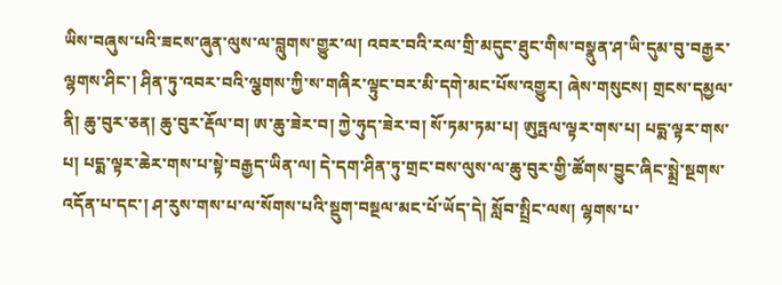ཡིས་བཞུས་པའི་ཟངས་ཞུན་ལུས་ལ་བླུགས་གྱུར་ལ། འབར་བའི་རལ་གྲི་མདུང་ཐུང་གིས་བསྣུན་ཤ་ཡི་དུམ་བུ་བརྒྱར་ལྷགས་ཤིང་། ཤིན་ཏུ་འབར་བའི་ལྕགས་ཀྱི་ས་གཞིར་ལྟུང་བར་མི་དགེ་མང་པོས་འགྱུར། ཞེས་གསུངས། གྲངས་དམྱལ་ནི། ཆུ་བུར་ཅན། ཆུ་བུར་རྡོལ་བ། ཨ་ཆུ་ཟེར་བ། ཀྱེ་ཧུད་ཟེར་བ། སོ་ཏམ་ཏམ་པ། ཨུཏྤལ་ལྟར་གས་པ། པདྨ་ལྟར་གས་པ། པདྨ་ལྟར་ཆེར་གས་པ་སྟེ་བརྒྱད་ཡིན་ལ། དེ་དག་ཤིན་ཏུ་གྲང་བས་ལུས་ལ་ཆུ་བུར་གྱི་ཚོགས་བྱུང་ཞིང་སྨྲེ་སྔགས་འདོན་པ་དང་། ཤ་རུས་གས་པ་ལ་སོགས་པའི་སྡུག་བསྔལ་མང་པོ་ཡོད་དེ། སློབ་སྤྲིང་ལས། ལྷགས་པ་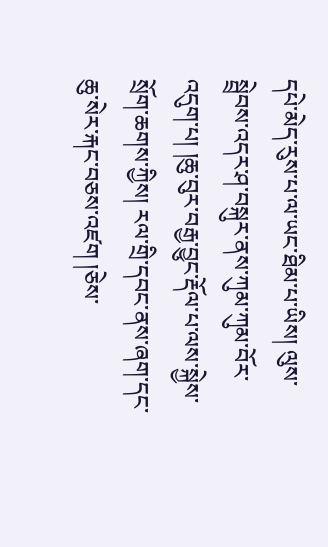དཔེ་མེད་རུས་པ་ལ་ཡང་ཐིམ་པ་ཡིས། ལུས་སྦྲེབས་འདར་ཤ་བསྐུར་ནས་ཀུམ་ཀུམ་བོར་འདུག་པ། །ཆུ་བུར་བརྒྱ་བྱུང་རྡོལ་པ་ལས་སྐྱེས་སྲོག་ཆགས་ཀྱིས། རལ་གྲི་དབང་ནས་ཞག་དང་ཆུ་སེར་རྐང་བཅས་འཛག །ཅེས་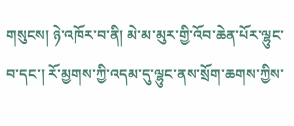གསུངས། ཉེ་འཁོར་བ་ནི། མེ་མ་མུར་གྱི་འོབ་ཆེན་པོར་ལྷུང་བ་དང་། རོ་མྱགས་ཀྱི་འདམ་དུ་ལྷུང་ནས་སྲོག་ཆགས་ཀྱིས་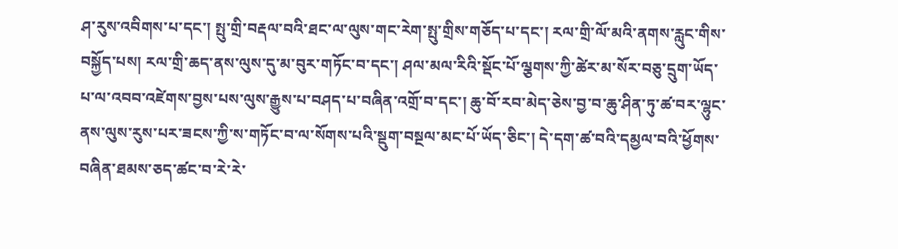ཤ་རུས་འབིགས་པ་དང་། སྤུ་གྲི་བརྡལ་བའི་ཐང་ལ་ལུས་གང་རེག་སྤུ་གྲིས་གཅོད་པ་དང་། རལ་གྲི་ལོ་མའི་ནགས་རླུང་གིས་བསྐྱོད་པས། རལ་གྲི་ཆད་ནས་ལུས་དུ་མ་བུར་གཏོང་བ་དང་། ཤལ་མལ་རིའི་སྡོང་པོ་ལྕགས་ཀྱི་ཚེར་མ་སོར་བཅུ་དྲུག་ཡོད་པ་ལ་འབབ་འཛེགས་བྱས་པས་ལུས་རྒྱུས་པ་བཤད་པ་བཞིན་འགྲོ་བ་དང་། ཆུ་བོ་རབ་མེད་ཅེས་བྱ་བ་ཆུ་ཤིན་ཏུ་ཚ་བར་ལྷུང་ནས་ལུས་རུས་པར་ཟངས་ཀྱི་ས་གཏོང་བ་ལ་སོགས་པའི་སྡུག་བསྔལ་མང་པོ་ཡོད་ཅིང་། དེ་དག་ཚ་བའི་དམྱལ་བའི་ཕྱོགས་བཞིན་ཐམས་ཅད་ཚང་བ་རེ་རེ་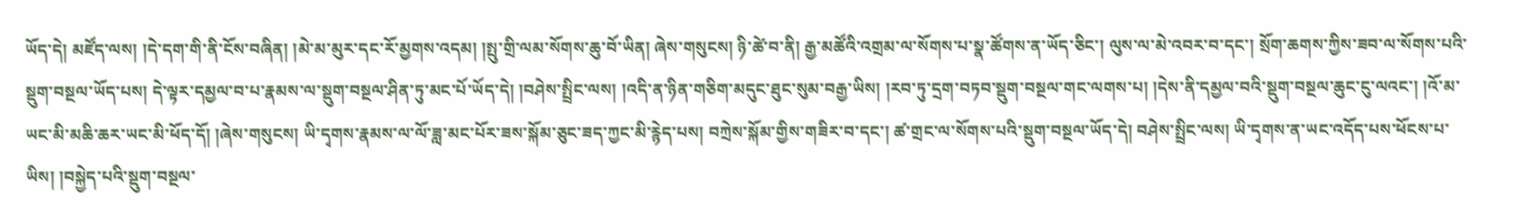ཡོད་དེ། མཛོད་ལས། །དེ་དག་གི་ནི་ངོས་བཞིན། །མེ་མ་མུར་དང་རོ་མྱགས་འདམ། །སྤུ་གྲི་ལམ་སོགས་ཆུ་བོ་ཡིན། ཞེས་གསུངས། ཉི་ཚེ་བ་ནི། རྒྱ་མཚོའི་འགྲམ་ལ་སོགས་པ་སྣ་ཚོགས་ན་ཡོད་ཅིང་། ལུས་ལ་མེ་འབར་བ་དང་། སྲོག་ཆགས་ཀྱིས་ཟབ་ལ་སོགས་པའི་སྡུག་བསྔལ་ཡོད་པས། དེ་ལྟར་དམྱལ་བ་པ་རྣམས་ལ་སྡུག་བསྔལ་ཤིན་ཏུ་མང་པོ་ཡོད་དེ། །བཤེས་སྤྲིང་ལས། །འདི་ན་ཉིན་གཅིག་མདུང་ཐུང་སུམ་བརྒྱ་ཡིས། །རབ་ཏུ་དྲག་བཏབ་སྡུག་བསྔལ་གང་ལགས་པ། །དེས་ནི་དམྱལ་བའི་སྡུག་བསྔལ་ཆུང་ངུ་ལའང་། །འོ་མ་ཡང་མི་མཆི་ཆར་ཡང་མི་ཕོད་དོ། །ཞེས་གསུངས། ཡི་དྭགས་རྣམས་ལ་ལོ་ཟླ་མང་པོར་ཟས་སྐོམ་ཅུང་ཟད་ཀྱང་མི་རྙེད་པས། བཀྲེས་སྐོམ་གྱིས་གཟིར་བ་དང་། ཚ་གྲང་ལ་སོགས་པའི་སྡུག་བསྔལ་ཡོད་དེ། བཤེས་སྤྲིང་ལས། ཡི་དྭགས་ན་ཡང་འདོད་པས་ཕོངས་པ་ཡིས། །བསྐྱེད་པའི་སྡུག་བསྔལ་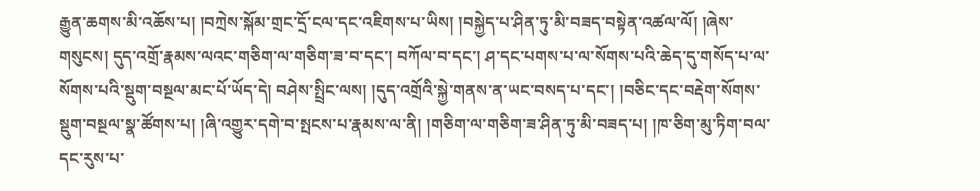རྒྱུན་ཆགས་མི་འཆོས་པ། །བཀྲེས་སྐོམ་གྲང་དྲོ་ངལ་དང་འཇིགས་པ་ཡིས། །བསྐྱེད་པ་ཤིན་ཏུ་མི་བཟད་བསྟེན་འཚལ་ལོ། །ཞེས་གསུངས། དུད་འགྲོ་རྣམས་ལའང་གཅིག་ལ་གཅིག་ཟ་བ་དང་། བཀོལ་བ་དང་། ཤ་དང་པགས་པ་ལ་སོགས་པའི་ཆེད་དུ་གསོད་པ་ལ་སོགས་པའི་སྡུག་བསྔལ་མང་པོ་ཡོད་དེ། བཤེས་སྤྲིང་ལས། །དུད་འགྲོའི་སྐྱེ་གནས་ན་ཡང་བསད་པ་དང་། །བཅིང་དང་བརྡེག་སོགས་སྡུག་བསྔལ་སྣ་ཚོགས་པ། །ཞི་འགྱུར་དགེ་བ་སྤངས་པ་རྣམས་ལ་ནི། །གཅིག་ལ་གཅིག་ཟ་ཤིན་ཏུ་མི་བཟད་པ། །ཁ་ཅིག་མུ་ཏིག་བལ་དང་རུས་པ་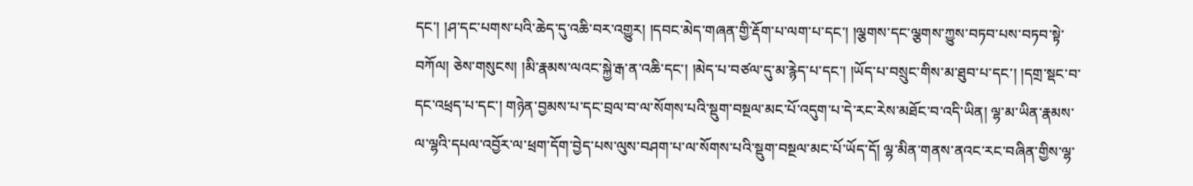དང་། །ཤ་དང་པགས་པའི་ཆེད་དུ་འཆི་བར་འགྱུར། །དབང་མེད་གཞན་གྱི་རྡོག་པ་ལག་པ་དང་། །ལྕགས་དང་ལྕགས་ཀྱུས་བཏབ་པས་བཏབ་སྟེ་བཀོལ། ཅེས་གསུངས། །མི་རྣམས་ལའང་སྐྱེ་རྒ་ན་འཆི་དང་། །མེད་པ་བཙལ་དུ་མ་རྙེད་པ་དང་། །ཡོད་པ་བསྲུང་གིས་མ་ཐུབ་པ་དང་། །དགྲ་སྡང་བ་དང་འཕྲད་པ་དང་། གཉེན་བྱམས་པ་དང་བྲལ་བ་ལ་སོགས་པའི་སྡུག་བསྔལ་མང་པོ་འདུག་པ་དེ་རང་རེས་མཐོང་བ་འདི་ཡིན། ལྷ་མ་ཡིན་རྣམས་ལ་ལྷའི་དཔལ་འབྱོར་ལ་ཕྲག་དོག་བྱེད་པས་ལུས་བཤག་པ་ལ་སོགས་པའི་སྡུག་བསྔལ་མང་པོ་ཡོད་དོ། ལྷ་མིན་གནས་ནའང་རང་བཞིན་གྱིས་ལྷ་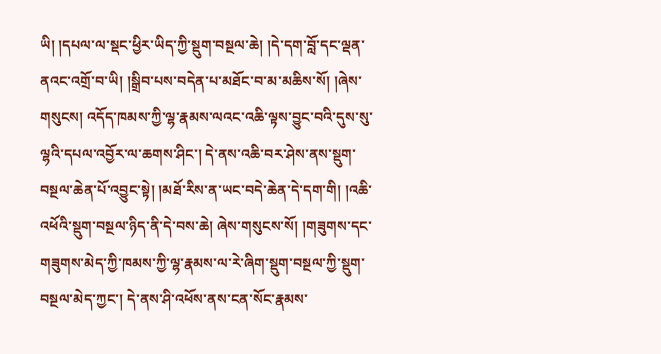ཡི། །དཔལ་ལ་སྡང་ཕྱིར་ཡིད་ཀྱི་སྡུག་བསྔལ་ཆེ། །དེ་དག་བློ་དང་ལྡན་ནའང་འགྲོ་བ་ཡི། །སྒྲིབ་པས་བདེན་པ་མཐོང་བ་མ་མཆིས་སོ། །ཞེས་གསུངས། འདོད་ཁམས་ཀྱི་ལྷ་རྣམས་ལའང་འཆི་ལྟས་བྱུང་བའི་དུས་སུ་ལྷའི་དཔལ་འབྱོར་ལ་ཆགས་ཤིང་། དེ་ནས་འཆི་བར་ཤེས་ནས་སྡུག་བསྔལ་ཆེན་པོ་འབྱུང་སྟེ། །མཐོ་རིས་ན་ཡང་བདེ་ཆེན་དེ་དག་གི། །འཆི་འཕོའི་སྡུག་བསྔལ་ཉིད་ནི་དེ་བས་ཆེ། ཞེས་གསུངས་སོ། །གཟུགས་དང་གཟུགས་མེད་ཀྱི་ཁམས་ཀྱི་ལྷ་རྣམས་ལ་རེ་ཞིག་སྡུག་བསྔལ་ཀྱི་སྡུག་བསྔལ་མེད་ཀྱང་། དེ་ནས་ཤི་འཕོས་ནས་ངན་སོང་རྣམས་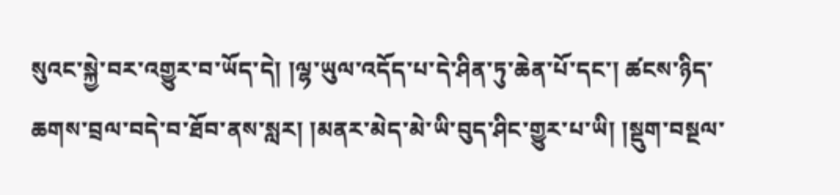སུའང་སྐྱེ་བར་འགྱུར་བ་ཡོད་དེ། །ལྷ་ཡུལ་འདོད་པ་དེ་ཤིན་ཏུ་ཆེན་པོ་དང་། ཚངས་ཉིད་ཆགས་བྲལ་བདེ་བ་ཐོབ་ནས་སླར། །མནར་མེད་མེ་ཡི་བུད་ཤིང་གྱུར་པ་ཡི། །སྡུག་བསྔལ་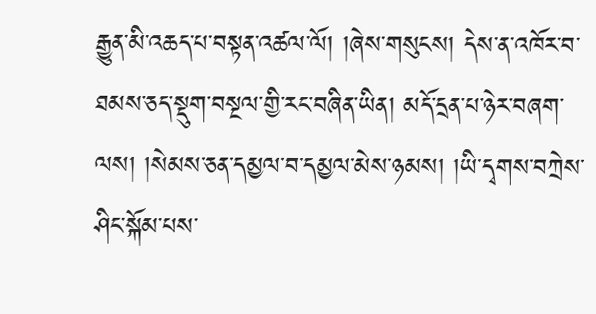རྒྱུན་མི་འཆད་པ་བསྟན་འཚལ་ལོ། །ཞེས་གསུངས། དེས་ན་འཁོར་བ་ཐམས་ཅད་སྡུག་བསྔལ་གྱི་རང་བཞིན་ཡིན། མདོ་དྲན་པ་ཉེར་བཞག་ལས། །སེམས་ཅན་དམྱལ་བ་དམྱལ་མེས་ཉམས། །ཡི་དྭགས་བཀྲེས་ཤིང་སྐོམ་པས་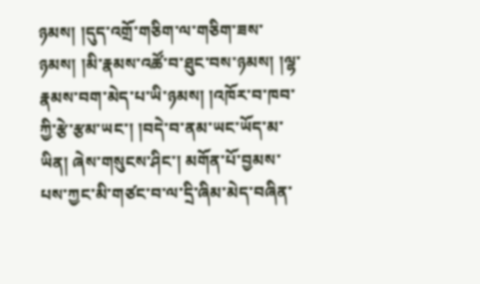ཉམས། །དུད་འགྲོ་གཅིག་ལ་གཅིག་ཟས་ཉམས། །མི་རྣམས་འཚོ་བ་ཐུང་བས་ཉམས། །ལྷ་རྣམས་བག་མེད་པ་ཡི་ཉམས། །འཁོར་བ་ཁབ་ཀྱི་རྩེ་རྩམ་ཡང་། །བདེ་བ་ནམ་ཡང་ཡོད་མ་ཡིན། ཞེས་གསུངས་ཤིང་། མགོན་པོ་བྱམས་པས་ཀྱང་མི་གཙང་བ་ལ་དྲི་ཞིམ་མེད་བཞིན་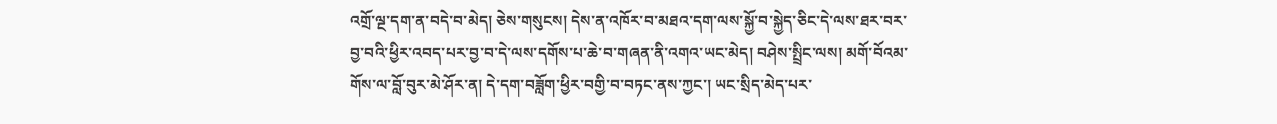འགྲོ་ལྔ་དག་ན་བདེ་བ་མེད། ཅེས་གསུངས། དེས་ན་འཁོར་བ་མཐའ་དག་ལས་སྐྱོ་བ་སྐྱེད་ཅིང་དེ་ལས་ཐར་བར་བྱ་བའི་ཕྱིར་འབད་པར་བྱ་བ་དེ་ལས་དགོས་པ་ཆེ་བ་གཞན་ནི་འགའ་ཡང་མེད། བཤེས་སྤྲིང་ལས། མགོ་བོའམ་གོས་ལ་བློ་བུར་མེ་ཤོར་ན། དེ་དག་བཟློག་ཕྱིར་བགྱི་བ་བཏང་ནས་ཀྱང་། ཡང་སྲིད་མེད་པར་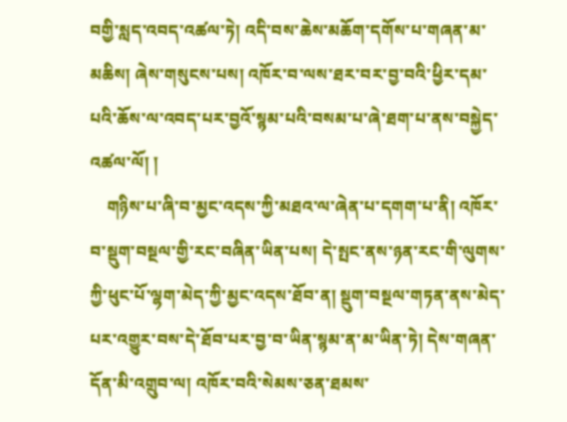བགྱི་སླད་འབད་འཚལ་ཏེ། འདི་བས་ཆེས་མཆོག་དགོས་པ་གཞན་མ་མཆིས། ཞེས་གསུངས་པས། འཁོར་བ་ལས་ཐར་བར་བྱ་བའི་ཕྱིར་དམ་པའི་ཆོས་ལ་འབད་པར་བྱའོ་སྙམ་པའི་བསམ་པ་ཞེ་ཐག་པ་ནས་བསྐྱེད་འཚལ་ལོ། །
    གཉིས་པ་ཞི་བ་མྱང་འདས་ཀྱི་མཐའ་ལ་ཞེན་པ་དགག་པ་ནི། འཁོར་བ་སྡུག་བསྔལ་གྱི་རང་བཞིན་ཡིན་པས། དེ་སྤང་ནས་ཉན་རང་གི་ལུགས་ཀྱི་ཕུང་པོ་ལྷག་མེད་ཀྱི་མྱང་འདས་ཐོབ་ན། སྡུག་བསྔལ་གཏན་ནས་མེད་པར་འགྱུར་བས་དེ་ཐོབ་པར་བྱ་བ་ཡིན་སྙམ་ན་མ་ཡིན་ཏེ། དེས་གཞན་དོན་མི་འགྲུབ་ལ། འཁོར་བའི་སེམས་ཅན་ཐམས་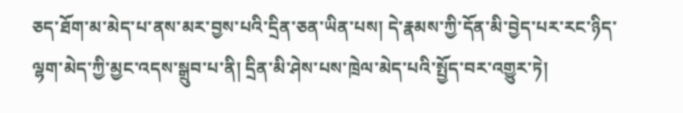ཅད་ཐོག་མ་མེད་པ་ནས་མར་བྱས་པའི་དྲིན་ཅན་ཡིན་པས། དེ་རྣམས་ཀྱི་དོན་མི་བྱེད་པར་རང་ཉིད་ལྷག་མེད་ཀྱི་མྱང་འདས་སྒྲུབ་པ་ནི། དྲིན་མི་ཤེས་པས་ཁྲེལ་མེད་པའི་སྤྱོད་བར་འགྱུར་ཏེ།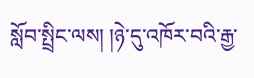སློབ་སྤྲིང་ལས། །ཉེ་དུ་འཁོར་བའི་རྒྱ་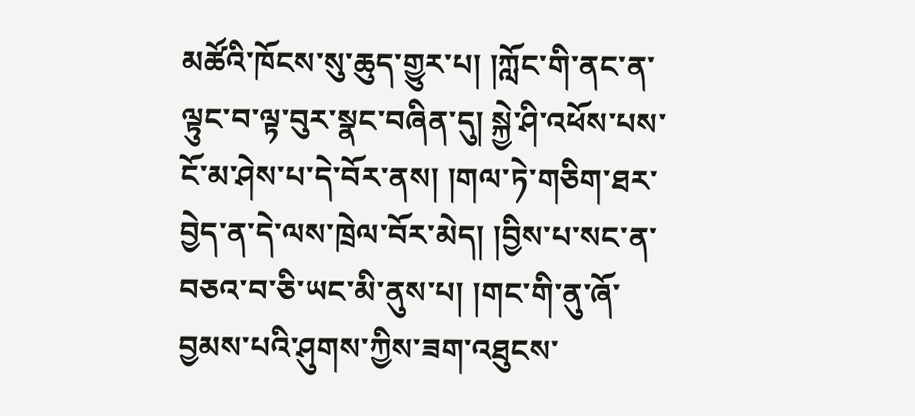མཚོའི་ཁོངས་སུ་ཆུད་གྱུར་པ། །ཀློང་གི་ནང་ན་ལྟུང་བ་ལྟ་བུར་སྣང་བཞིན་དུ། སྐྱེ་ཤི་འཕོས་པས་ངོ་མ་ཤེས་པ་དེ་བོར་ནས། །གལ་ཏེ་གཅིག་ཐར་བྱེད་ན་དེ་ལས་ཁྲེལ་བོར་མེད། །བྱིས་པ་སང་ན་བཅའ་བ་ཅི་ཡང་མི་ནུས་པ། །གང་གི་ནུ་ཞོ་བྱམས་པའི་ཤུགས་ཀྱིས་ཟག་འཐུངས་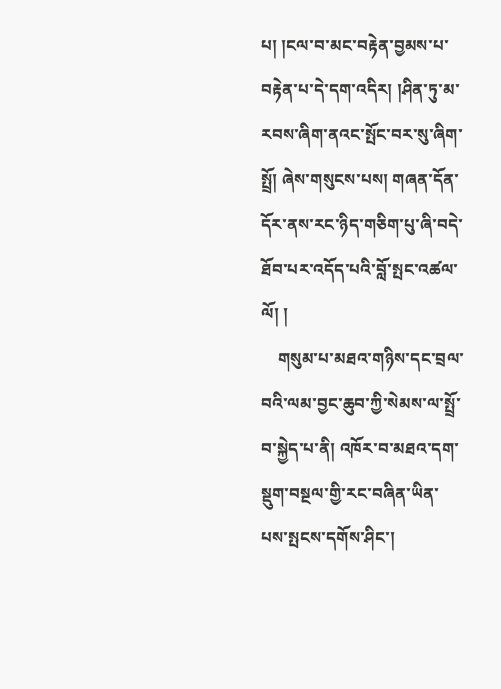པ། །ངལ་བ་མང་བརྟེན་བྱམས་པ་བརྟེན་པ་དེ་དག་འདིར། །ཤིན་ཏུ་མ་རབས་ཞིག་ནའང་སྤོང་བར་སུ་ཞིག་སྤྲོ། ཞེས་གསུངས་པས། གཞན་དོན་དོར་ནས་རང་ཉིད་གཅིག་པུ་ཞི་བདེ་ཐོབ་པར་འདོད་པའི་བློ་སྤང་འཚལ་ལོ། །
    གསུམ་པ་མཐའ་གཉིས་དང་བྲལ་བའི་ལམ་བྱང་ཆུབ་ཀྱི་སེམས་ལ་སྤྲོ་བ་སྐྱེད་པ་ནི། འཁོར་བ་མཐའ་དག་སྡུག་བསྔལ་གྱི་རང་བཞིན་ཡིན་པས་སྤངས་དགོས་ཤིང་།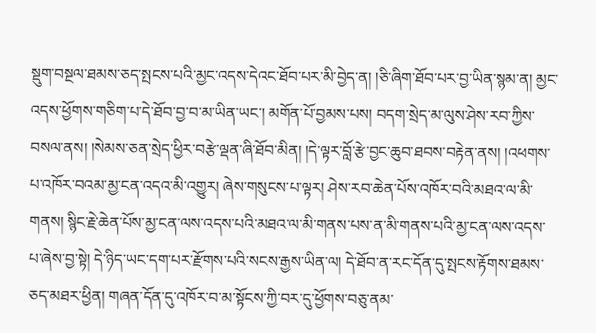སྡུག་བསྔལ་ཐམས་ཅད་སྤངས་པའི་མྱང་འདས་དེའང་ཐོབ་པར་མི་བྱེད་ན། །ཅི་ཞིག་ཐོབ་པར་བྱ་ཡིན་སྙམ་ན། མྱང་འདས་ཕྱོགས་གཅིག་པ་དེ་ཐོབ་བྱ་བ་མ་ཡིན་ཡང་། མགོན་པོ་བྱམས་པས། བདག་སྲེད་མ་ལུས་ཤེས་རབ་ཀྱིས་བསལ་ནས། །སེམས་ཅན་སྲེད་ཕྱིར་བརྩེ་ལྡན་ཞི་ཐོབ་མིན། །དེ་ལྟར་བློ་རྩེ་བྱང་ཆུབ་ཐབས་བརྟེན་ནས། །འཕགས་པ་འཁོར་བའམ་མྱ་ངན་འདའ་མི་འགྱུར། ཞེས་གསུངས་པ་ལྟར། ཤེས་རབ་ཆེན་པོས་འཁོར་བའི་མཐའ་ལ་མི་གནས། སྙིང་རྗེ་ཆེན་པོས་མྱ་ངན་ལས་འདས་པའི་མཐའ་ལ་མི་གནས་པས་ན་མི་གནས་པའི་མྱ་ངན་ལས་འདས་པ་ཞེས་བྱ་སྟེ། དེ་ཉིད་ཡང་དག་པར་རྫོགས་པའི་སངས་རྒྱས་ཡིན་ལ། དེ་ཐོབ་ན་རང་དོན་དུ་སྤངས་རྟོགས་ཐམས་ཅད་མཐར་ཕྱིན། གཞན་དོན་དུ་འཁོར་བ་མ་སྟོངས་ཀྱི་བར་དུ་ཕྱོགས་བཅུ་ནམ་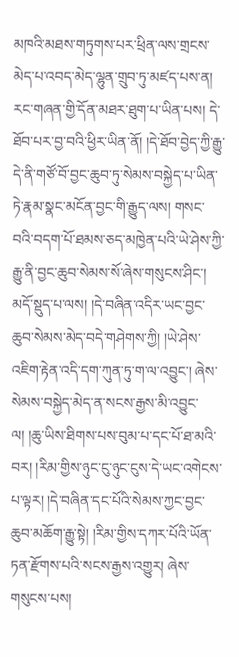མཁའི་མཐས་གཏུགས་པར་ཕྲིན་ལས་གྲངས་མེད་པ་འབད་མེད་ལྷུན་གྲུབ་ཏུ་མཛད་པས་ན། རང་གཞན་གྱི་དོན་མཐར་ཐུག་པ་ཡིན་པས། དེ་ཐོབ་པར་བྱ་བའི་ཕྱིར་ཡིན་ནོ། །དེ་ཐོབ་བྱེད་ཀྱི་རྒྱུ་དེ་ནི་གཙོ་བོ་བྱང་ཆུབ་ཏུ་སེམས་བསྐྱེད་པ་ཡིན་ཏེ་རྣམ་སྣང་མངོན་བྱང་གི་རྒྱུད་ལས། གསང་བའི་བདག་པོ་ཐམས་ཅད་མཁྱེན་པའི་ཡེ་ཤེས་ཀྱི་རྒྱུ་ནི་བྱང་ཆུབ་སེམས་སོ་ཞེས་གསུངས་ཤིང་། མདོ་སྡུད་པ་ལས། །དེ་བཞིན་འདིར་ཡང་བྱང་ཆུབ་སེམས་མེད་བདེ་གཤེགས་ཀྱི། །ཡེ་ཤེས་འཇིག་རྟེན་འདི་དག་ཀུན་ཏུ་ག་ལ་འབྱུང་། ཞེས་སེམས་བསྐྱེད་མེད་ན་སངས་རྒྱས་མི་འབྱུང་ལ། །ཆུ་ཡིས་ཐིགས་པས་བུམ་པ་དང་པོ་ཐ་མའི་བར། །རིམ་གྱིས་ཉུང་ངུ་ཉུང་ངུས་དེ་ཡང་འགེངས་པ་ལྟར། །དེ་བཞིན་དང་པོའི་སེམས་ཀྱང་བྱང་ཆུབ་མཆོག་རྒྱུ་སྟེ། །རིམ་གྱིས་དཀར་པོའི་ཡོན་ཏན་རྫོགས་པའི་སངས་རྒྱས་འགྱུར། ཞེས་གསུངས་པས།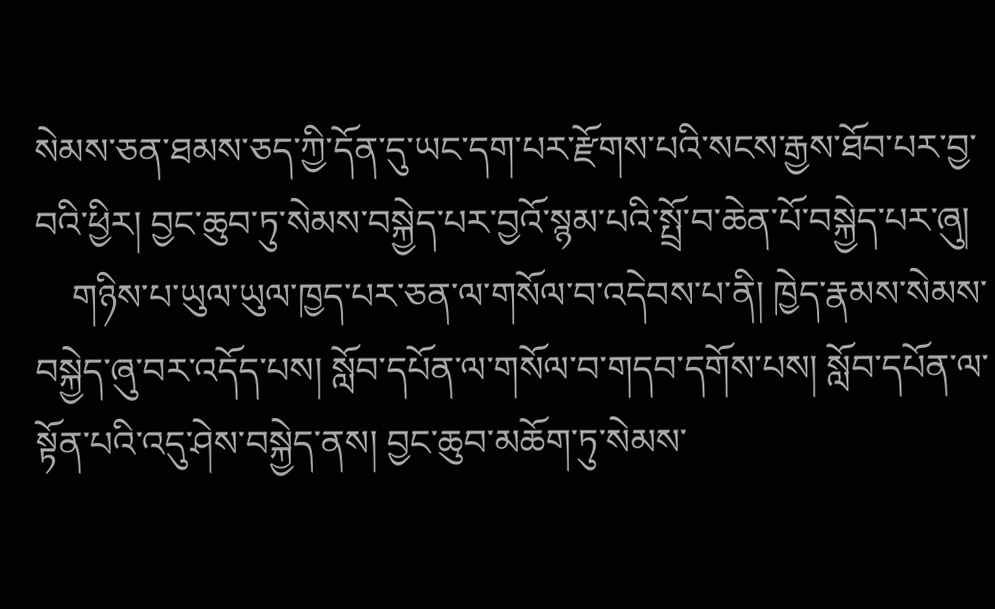སེམས་ཅན་ཐམས་ཅད་ཀྱི་དོན་དུ་ཡང་དག་པར་རྫོགས་པའི་སངས་རྒྱས་ཐོབ་པར་བྱ་བའི་ཕྱིར། བྱང་ཆུབ་ཏུ་སེམས་བསྐྱེད་པར་བྱའོ་སྙམ་པའི་སྤྲོ་བ་ཆེན་པོ་བསྐྱེད་པར་ཞུ།
    གཉིས་པ་ཡུལ་ཡུལ་ཁྱད་པར་ཅན་ལ་གསོལ་བ་འདེབས་པ་ནི། ཁྱེད་རྣམས་སེམས་བསྐྱེད་ཞུ་བར་འདོད་པས། སློབ་དཔོན་ལ་གསོལ་བ་གདབ་དགོས་པས། སློབ་དཔོན་ལ་སྟོན་པའི་འདུ་ཤེས་བསྐྱེད་ནས། བྱང་ཆུབ་མཆོག་ཏུ་སེམས་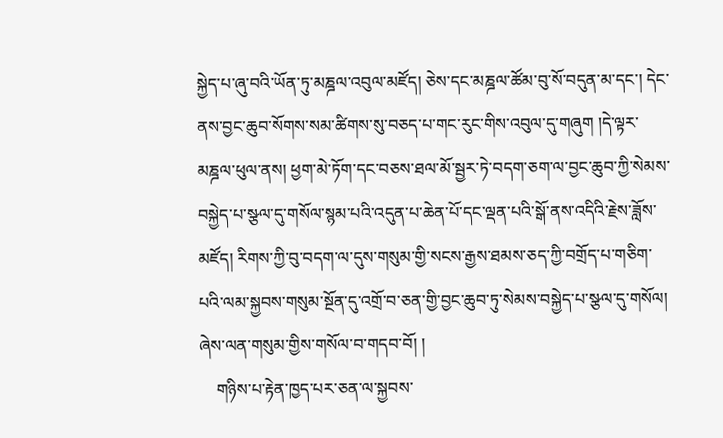སྐྱེད་པ་ཞུ་བའི་ཡོན་ཏུ་མཎྜལ་འབུལ་མཛོད། ཅེས་དང་མཎྜལ་ཚོམ་བུ་སོ་བདུན་མ་དང་། དེང་ནས་བྱང་ཆུབ་སོགས་སམ་ཚིགས་སུ་བཅད་པ་གང་རུང་གིས་འབུལ་དུ་གཞུག །དེ་ལྟར་མཎྜལ་ཕུལ་ནས། ཕྱག་མེ་ཏོག་དང་བཅས་ཐལ་མོ་སྦྱར་ཏེ་བདག་ཅག་ལ་བྱང་ཆུབ་ཀྱི་སེམས་བསྐྱེད་པ་སྩལ་དུ་གསོལ་སྙམ་པའི་འདུན་པ་ཆེན་པོ་དང་ལྡན་པའི་སྒོ་ནས་འདིའི་རྗེས་ཟློས་མཛོད། རིགས་ཀྱི་བུ་བདག་ལ་དུས་གསུམ་གྱི་སངས་རྒྱས་ཐམས་ཅད་ཀྱི་བགྲོད་པ་གཅིག་པའི་ལམ་སྐྱབས་གསུམ་སྔོན་དུ་འགྲོ་བ་ཅན་གྱི་བྱང་ཆུབ་ཏུ་སེམས་བསྐྱེད་པ་སྩལ་དུ་གསོལ། ཞེས་ལན་གསུམ་གྱིས་གསོལ་བ་གདབ་བོ། །
    གཉིས་པ་རྟེན་ཁྱད་པར་ཅན་ལ་སྐྱབས་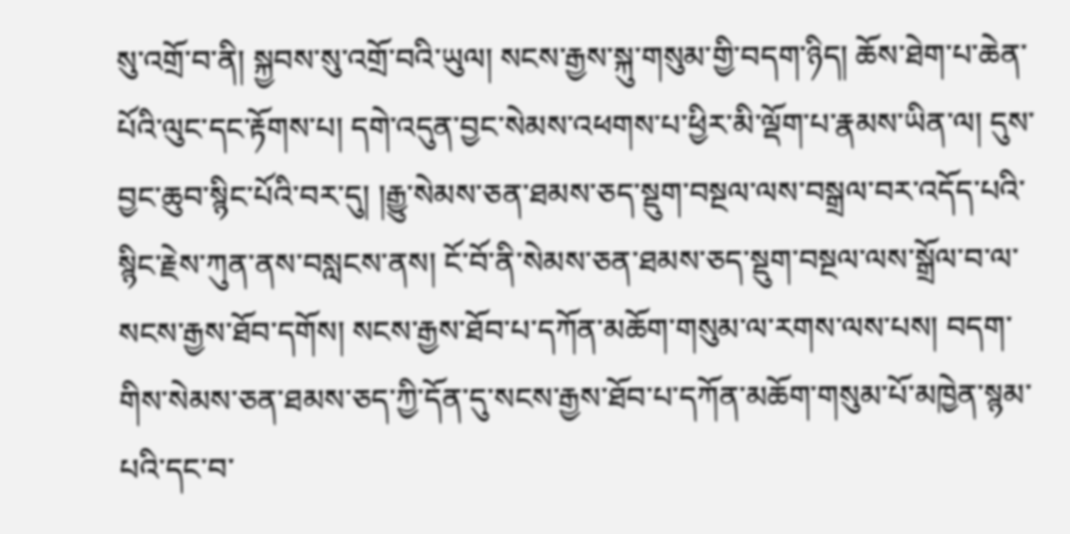སུ་འགྲོ་བ་ནི། སྐྱབས་སུ་འགྲོ་བའི་ཡུལ། སངས་རྒྱས་སྐུ་གསུམ་གྱི་བདག་ཉིད། ཆོས་ཐེག་པ་ཆེན་པོའི་ལུང་དང་རྟོགས་པ། དགེ་འདུན་བྱང་སེམས་འཕགས་པ་ཕྱིར་མི་ལྡོག་པ་རྣམས་ཡིན་ལ། དུས་བྱང་ཆུབ་སྙིང་པོའི་བར་དུ། །རྒྱུ་སེམས་ཅན་ཐམས་ཅད་སྡུག་བསྔལ་ལས་བསྒྲལ་བར་འདོད་པའི་སྙིང་རྗེས་ཀུན་ནས་བསླངས་ནས། ངོ་བོ་ནི་སེམས་ཅན་ཐམས་ཅད་སྡུག་བསྔལ་ལས་སྒྲོལ་བ་ལ་སངས་རྒྱས་ཐོབ་དགོས། སངས་རྒྱས་ཐོབ་པ་དཀོན་མཆོག་གསུམ་ལ་རགས་ལས་པས། བདག་གིས་སེམས་ཅན་ཐམས་ཅད་ཀྱི་དོན་དུ་སངས་རྒྱས་ཐོབ་པ་དཀོན་མཆོག་གསུམ་པོ་མཁྱེན་སྙམ་པའི་དང་བ་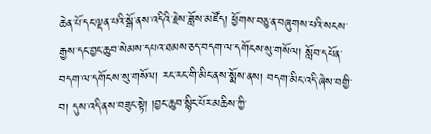ཆེན་པོ་དང་ལྡན་པའི་སྒོ་ནས་འདིའི་རྗེས་ཟློས་མཛོད། ཕྱོགས་བཅུ་ན་བཞུགས་པའི་སངས་རྒྱས་དང་བྱང་ཆུབ་སེམས་དཔའ་ཐམས་ཅད་བདག་ལ་དགོངས་སུ་གསོལ། སློབ་དཔོན་བདག་ལ་དགོངས་སུ་གསོལ། རང་རང་གི་མིང་ནས་སྨོས་ནས། བདག་མིང་འདི་ཞེས་བགྱི་བ། དུས་འདི་ནས་བཟུང་སྟེ། །བྱང་ཆུབ་སྙིང་པོར་མཆིས་ཀྱི་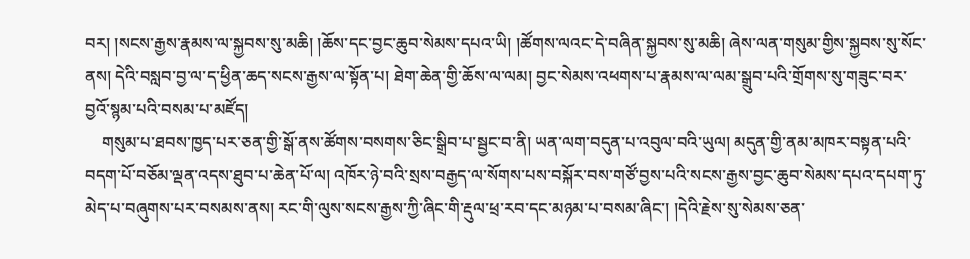བར། །སངས་རྒྱས་རྣམས་ལ་སྐྱབས་སུ་མཆི། །ཆོས་དང་བྱང་ཆུབ་སེམས་དཔའ་ཡི། །ཚོགས་ལའང་དེ་བཞིན་སྐྱབས་སུ་མཆི། ཞེས་ལན་གསུམ་གྱིས་སྐྱབས་སུ་སོང་ནས། དེའི་བསླབ་བྱ་ལ་ད་ཕྱིན་ཆད་སངས་རྒྱས་ལ་སྟོན་པ། ཐེག་ཆེན་གྱི་ཆོས་ལ་ལམ། བྱང་སེམས་འཕགས་པ་རྣམས་ལ་ལམ་སྒྲུབ་པའི་གྲོགས་སུ་གཟུང་བར་བྱའོ་སྙམ་པའི་བསམ་པ་མཛོད།
    གསུམ་པ་ཐབས་ཁྱད་པར་ཅན་གྱི་སྒོ་ནས་ཚོགས་བསགས་ཅིང་སྒྲིབ་པ་སྦྱང་བ་ནི། ཡན་ལག་བདུན་པ་འབུལ་བའི་ཡུལ། མདུན་གྱི་ནམ་མཁར་བསྟན་པའི་བདག་པོ་བཅོམ་ལྡན་འདས་ཐུབ་པ་ཆེན་པོ་ལ། འཁོར་ཉེ་བའི་སྲས་བརྒྱད་ལ་སོགས་པས་བསྐོར་བས་གཙོ་བྱས་པའི་སངས་རྒྱས་བྱང་ཆུབ་སེམས་དཔའ་དཔག་ཏུ་མེད་པ་བཞུགས་པར་བསམས་ནས། རང་གི་ལུས་སངས་རྒྱས་ཀྱི་ཞིང་གི་རྡུལ་ཕྲ་རབ་དང་མཉམ་པ་བསམ་ཞིང་། །དེའི་རྗེས་སུ་སེམས་ཅན་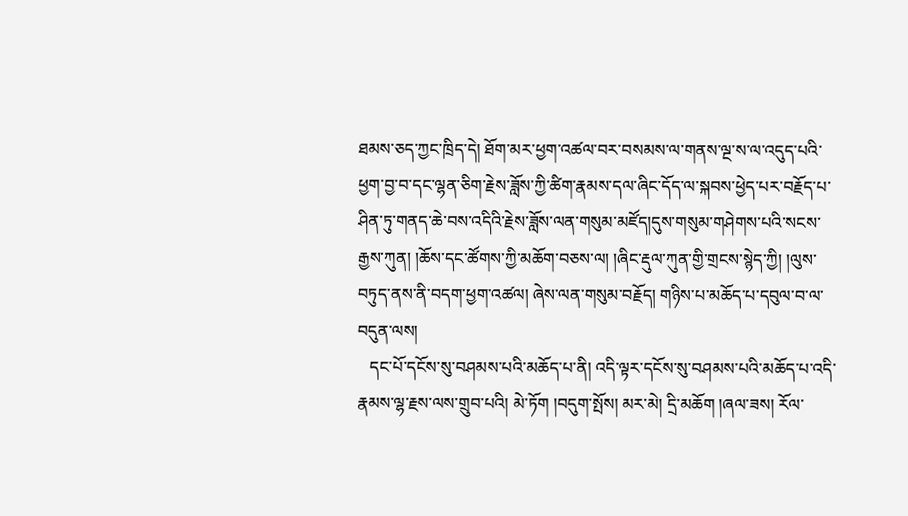ཐམས་ཅད་ཀྱང་ཁྲིད་དེ། ཐོག་མར་ཕྱག་འཚལ་བར་བསམས་ལ་གནས་ལྔ་ས་ལ་འདུད་པའི་ཕྱག་བྱ་བ་དང་ལྷན་ཅིག་རྗེས་ཟློས་ཀྱི་ཚིག་རྣམས་དལ་ཞིང་དོད་ལ་སྐབས་ཕྱེད་པར་བརྗོད་པ་ཤིན་ཏུ་གནད་ཆེ་བས་འདིའི་རྗེས་ཟློས་ལན་གསུམ་མཛོད།དུས་གསུམ་གཤེགས་པའི་སངས་རྒྱས་ཀུན། །ཆོས་དང་ཚོགས་ཀྱི་མཆོག་བཅས་ལ། །ཞིང་རྡུལ་ཀུན་གྱི་གྲངས་སྙེད་ཀྱི། །ལུས་བཏུད་ནས་ནི་བདག་ཕྱག་འཚལ། ཞེས་ལན་གསུམ་བརྗོད། གཉིས་པ་མཆོད་པ་དབུལ་བ་ལ་བདུན་ལས།
   དང་པོ་དངོས་སུ་བཤམས་པའི་མཆོད་པ་ནི། འདི་ལྟར་དངོས་སུ་བཤམས་པའི་མཆོད་པ་འདི་རྣམས་ལྷ་རྗས་ལས་གྲུབ་པའི། མེ་ཏོག །བདུག་སྤོས། མར་མེ། དྲི་མཆོག །ཞལ་ཟས། རོལ་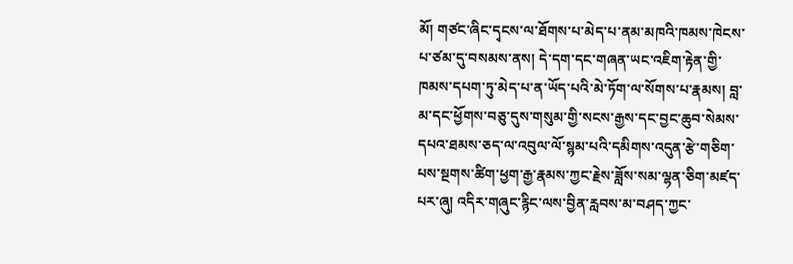མོ། གཙང་ཞིང་དྭངས་ལ་ཐོགས་པ་མེད་པ་ནམ་མཁའི་ཁམས་ཁེངས་པ་ཙམ་དུ་བསམས་ནས། དེ་དག་དང་གཞན་ཡང་འཇིག་རྟེན་གྱི་ཁམས་དཔག་ཏུ་མེད་པ་ན་ཡོད་པའི་མེ་ཏོག་ལ་སོགས་པ་རྣམས། བླ་མ་དང་ཕྱོགས་བཅུ་དུས་གསུམ་གྱི་སངས་རྒྱས་དང་བྱང་ཆུབ་སེམས་དཔའ་ཐམས་ཅད་ལ་འབུལ་ལོ་སྙམ་པའི་དམིགས་འདུན་རྩེ་གཅིག་པས་སྔགས་ཚིག་ཕྱག་རྒྱ་རྣམས་ཀྱང་རྗེས་ཟློས་སམ་ལྷན་ཅིག་མཛད་པར་ཞུ། འདིར་གཞུང་རྙིང་ལས་བྱིན་རླབས་མ་བཤད་ཀྱང་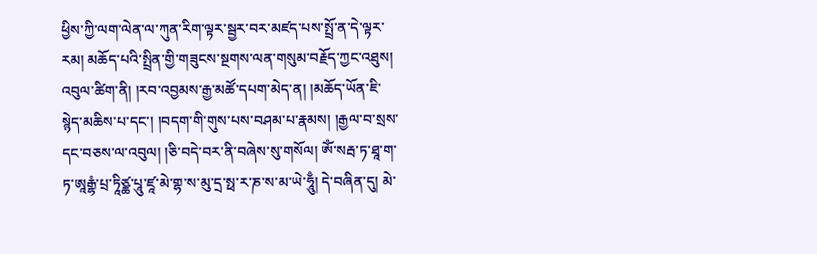ཕྱིས་ཀྱི་ལག་ལེན་ལ་ཀུན་རིག་ལྟར་སྦྱར་བར་མཛད་པས་སྤྲོ་ན་དེ་ལྟར་རམ། མཆོད་པའི་སྤྲིན་གྱི་གཟུངས་སྔགས་ལན་གསུམ་བརྗོད་ཀྱང་འཐུས། འབུལ་ཚིག་ནི། །རབ་འབྱམས་རྒྱ་མཚོ་དཔག་མེད་ན། །མཆོད་ཡོན་ཇི་སྙེད་མཆིས་པ་དང་། །བདག་གི་གུས་པས་བཤམ་པ་རྣམས། །རྒྱལ་བ་སྲས་དང་བཅས་ལ་འབུལ། །ཅི་བདེ་བར་ནི་བཞེས་སུ་གསོལ། ཨོཾ་སརྦ་ཏ་ཐཱ་ག་ཏ་ཨཱརྒྷཾ་པྲ་ཏཱིཙྪ་པཱུ་ཛཱ་མེ་གྷ་ས་མུ་དྲ་སྥ་ར་ཎ་ས་མ་ཡེ་ཧཱུྃ། དེ་བཞིན་དུ། མེ་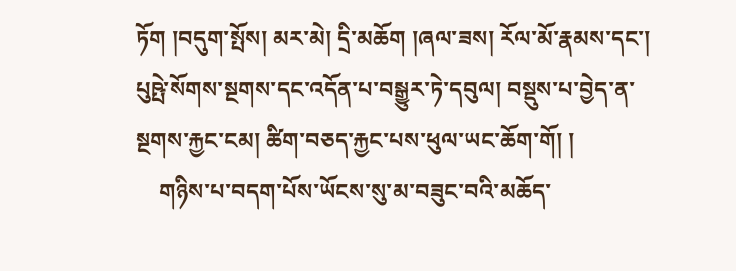ཏོག །བདུག་སྤོས། མར་མེ། དྲི་མཆོག །ཞལ་ཟས། རོལ་མོ་རྣམས་དང་། པུཥྤེ་སོགས་སྔགས་དང་འདོན་པ་བསྒྱུར་ཏེ་དབུལ། བསྡུས་པ་བྱེད་ན་སྔགས་རྐྱང་ངམ། ཚིག་བཅད་རྐྱང་པས་ཕུལ་ཡང་ཆོག་གོ། །
    གཉིས་པ་བདག་པོས་ཡོངས་སུ་མ་བཟུང་བའི་མཆོད་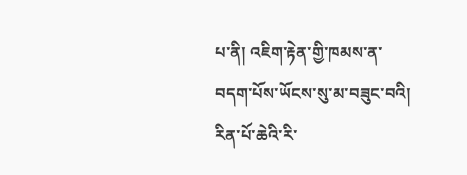པ་ནི། འཇིག་རྟེན་གྱི་ཁམས་ན་བདག་པོས་ཡོངས་སུ་མ་བཟུང་བའི། རིན་པོ་ཆེའི་རི་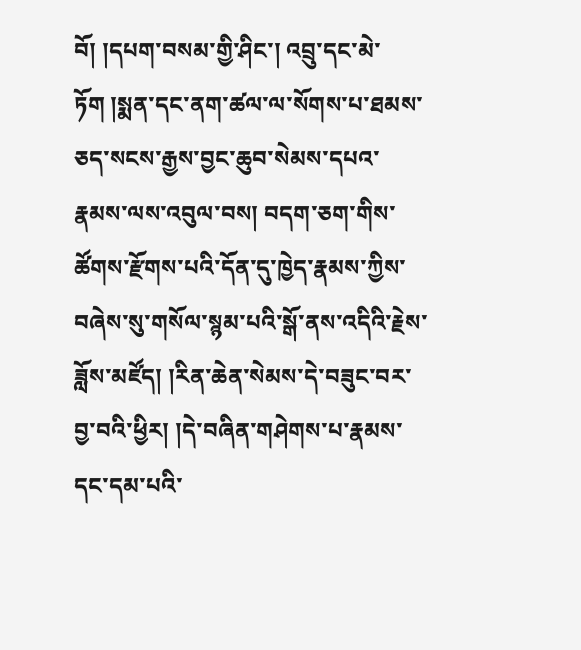བོ། །དཔག་བསམ་གྱི་ཤིང་། འབྲུ་དང་མེ་ཏོག །སྨན་དང་ནག་ཚལ་ལ་སོགས་པ་ཐམས་ཅད་སངས་རྒྱས་བྱང་ཆུབ་སེམས་དཔའ་རྣམས་ལས་འབུལ་བས། བདག་ཅག་གིས་ཚོགས་རྫོགས་པའི་དོན་དུ་ཁྱེད་རྣམས་ཀྱིས་བཞེས་སུ་གསོལ་སྙམ་པའི་སྒོ་ནས་འདིའི་རྗེས་ཟློས་མཛོད། །རིན་ཆེན་སེམས་དེ་བཟུང་བར་བྱ་བའི་ཕྱིར། །དེ་བཞིན་གཤེགས་པ་རྣམས་དང་དམ་པའི་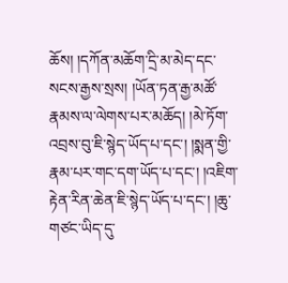ཆོས། །དཀོན་མཆོག་དྲི་མ་མེད་དང་སངས་རྒྱས་སྲས། །ཡོན་ཏན་རྒྱ་མཚོ་རྣམས་ལ་ལེགས་པར་མཆོད། །མེ་ཏོག་འབྲས་བུ་ཇི་སྙེད་ཡོད་པ་དང་། །སྨན་གྱི་རྣམ་པར་གང་དག་ཡོད་པ་དང་། །འཇིག་རྟེན་རིན་ཆེན་ཇི་སྙེད་ཡོད་པ་དང་། །ཆུ་གཙང་ཡིད་དུ་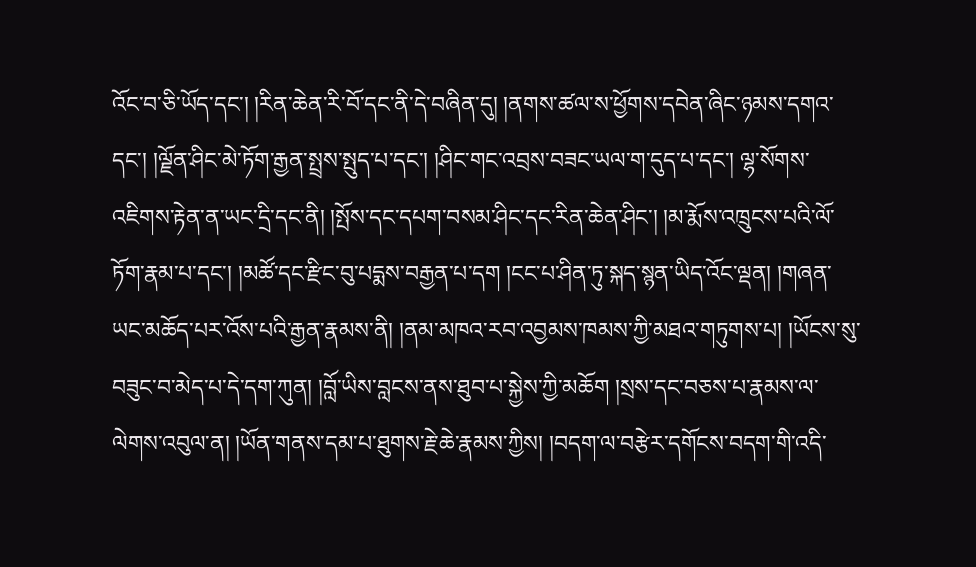འོང་བ་ཅི་ཡོད་དང་། །རིན་ཆེན་རི་བོ་དང་ནི་དེ་བཞིན་དུ། །ནགས་ཚལ་ས་ཕྱོགས་དབེན་ཞིང་ཉམས་དགའ་དང་། །ལྗོན་ཤིང་མེ་ཏོག་རྒྱན་སྤྲས་སྤུད་པ་དང་། །ཤིང་གང་འབྲས་བཟང་ཡལ་ག་དུད་པ་དང་། ལྷ་སོགས་འཇིགས་རྟེན་ན་ཡང་དྲི་དང་ནི། །སྤོས་དང་དཔག་བསམ་ཤིང་དང་རིན་ཆེན་ཤིང་། །མ་རྨོས་འཁྲུངས་པའི་ལོ་ཏོག་རྣམ་པ་དང་། །མཚོ་དང་རྫིང་བུ་པདྨས་བརྒྱན་པ་དག །ངང་པ་ཤིན་ཏུ་སྐད་སྙན་ཡིད་འོང་ལྡན། །གཞན་ཡང་མཆོད་པར་འོས་པའི་རྒྱན་རྣམས་ནི། །ནམ་མཁའ་རབ་འབྱམས་ཁམས་ཀྱི་མཐའ་གཏུགས་པ། །ཡོངས་སུ་བཟུང་བ་མེད་པ་དེ་དག་ཀུན། །བློ་ཡིས་བླངས་ནས་ཐུབ་པ་སྐྱེས་ཀྱི་མཆོག །སྲས་དང་བཅས་པ་རྣམས་ལ་ལེགས་འབུལ་ན། །ཡོན་གནས་དམ་པ་ཐུགས་རྗེ་ཆེ་རྣམས་ཀྱིས། །བདག་ལ་བརྩེར་དགོངས་བདག་གི་འདི་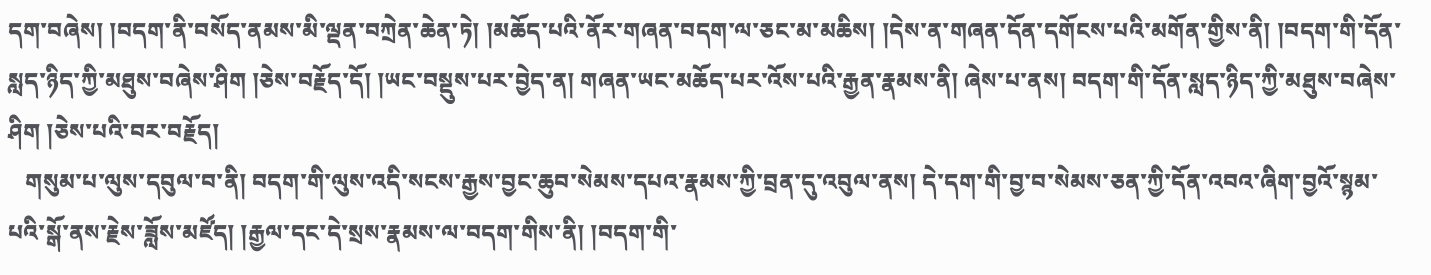དག་བཞེས། །བདག་ནི་བསོད་ནམས་མི་ལྡན་བཀྲེན་ཆེན་ཏེ། །མཆོད་པའི་ནོར་གཞན་བདག་ལ་ཅང་མ་མཆིས། །དེས་ན་གཞན་དོན་དགོངས་པའི་མགོན་གྱིས་ནི། །བདག་གི་དོན་སླད་ཉིད་ཀྱི་མཐུས་བཞེས་ཤིག །ཅེས་བརྗོད་དོ། །ཡང་བསྡུས་པར་བྱེད་ན། གཞན་ཡང་མཆོད་པར་འོས་པའི་རྒྱན་རྣམས་ནི། ཞེས་པ་ནས། བདག་གི་དོན་སླད་ཉིད་ཀྱི་མཐུས་བཞེས་ཤིག །ཅེས་པའི་བར་བརྗོད།
   གསུམ་པ་ལུས་དབུལ་བ་ནི། བདག་གི་ལུས་འདི་སངས་རྒྱས་བྱང་ཆུབ་སེམས་དཔའ་རྣམས་ཀྱི་བྲན་དུ་འབུལ་ནས། དེ་དག་གི་བྱ་བ་སེམས་ཅན་ཀྱི་དོན་འབའ་ཞིག་བྱའོ་སྙམ་པའི་སྒོ་ནས་རྗེས་ཟློས་མཛོད། །རྒྱལ་དང་དེ་སྲས་རྣམས་ལ་བདག་གིས་ནི། །བདག་གི་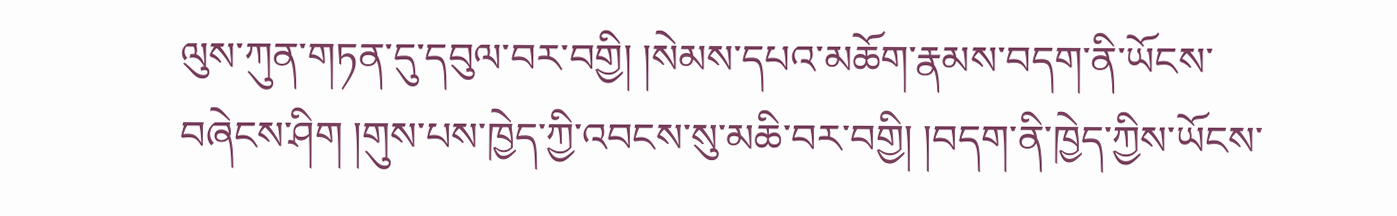ལུས་ཀུན་གཏན་དུ་དབུལ་བར་བགྱི། །སེམས་དཔའ་མཆོག་རྣམས་བདག་ནི་ཡོངས་བཞེངས་ཤིག །གུས་པས་ཁྱེད་ཀྱི་འབངས་སུ་མཆི་བར་བགྱི། །བདག་ནི་ཁྱེད་ཀྱིས་ཡོངས་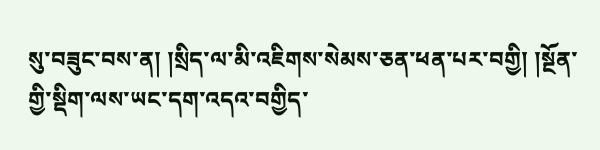སུ་བཟུང་བས་ན། །སྲིད་ལ་མི་འཇིགས་སེམས་ཅན་ཕན་པར་བགྱི། །སྔོན་གྱི་སྡིག་ལས་ཡང་དག་འདའ་བགྱིད་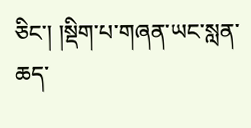ཅིང་། །སྡིག་པ་གཞན་ཡང་སླན་ཆད་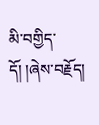མི་བགྱིད་དོ། །ཞེས་བརྗོད།